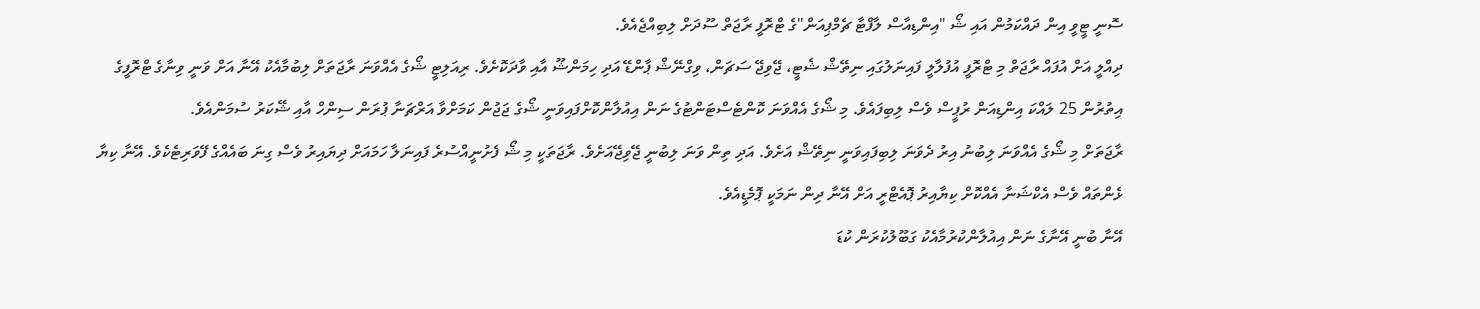ސޮނީ ޓީވީ އިން ދައްކަމުން އައި ޝޯ "އިންޑިއާސް ލާފްޓާ ޗެމްޕިއަން"ގެ ޓްރޮފީ ރާޖަތް ސޫދަށް ލިބިއްޖެއެވެ.
ދިއްލީ އަށް އުފައް ރާޖަތް މި ޓްރޮފީ އުފުލާލީ ފައިނަލުގައި ނިތޭޝް ޝެޓީ، ޖޭވިޖޭ ސަޗަން، ވިގްނޭޝް ޕާންޑޭ އަދި ހިމަންޝޫ އާއި ވާދަކޮށެވެ. ރިއަލިޓީ ޝޯގެ އެއްވަނަ ރާޖަތަށް ލިބުމާއެކު އޭނާ އަށް ވަނީ ވިނާގެ ޓްރޮފީގެ އިތުރުން 25 ލައްކަ އިންޑިއަން ރުޕީސް ވެސް ލިބިފައެވެ. މި ޝޯގެ އެއްވަނަ ކޮންޓެސްޓަންޓުގެ ނަން އިއުލާންކޮށްފައިވަނީ ޝޯގެ ޖަޖުން ކަމަށްވާ އަރްޗަނާ ޕުރަން ސިންހް އާއި ޝޭކަރު ސުމަންއެވެ.
ރާޖަތަށް މި ޝޯގެ އެއްވަނަ ލިބުނު އިރު ދެވަނަ ލިބިފައިވަނީ ނިތޭޝް އަށެވެ. އަދި ތިން ވަނަ ލިބުނީ ޖޭވިޖޭއަށެވެ. ރާޖަތަކީ މި ޝޯ ފެށުނީއްސުރެ ފައިނަލާ ހަމައަށް ދިޔައިރު ވެސް ގިނަ ބައެއްގެ ފޭވަރިޓެކެވެ. އޭނާ ކިޔާ ޅެންތައް ވެސް އެކްޝަނާ އެއްކޮށް ކިޔާއިރު ޕޮއެޓްރީ އަށް އޭނާ ދިން ނަމަކީ ޕޮމެޑީއެވެ.
އޭނާ ބުނީ އޭނާގެ ނަން އިއުލާންކުރުމާއެކު ގަބޫލުކުރަން ކުޑަ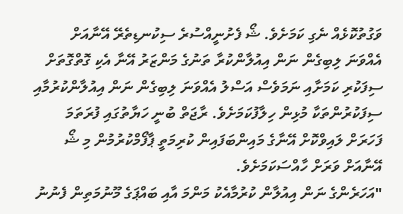ވަގުތުކޮޅެއް ނެގި ކަމަށެވެ. ޝޯ ފެށުނީއްސުރެ ސިކުނޑިތެރޭ އޭނާއަށް އެއްވަނަ ލިބިގެން ނަން އިއުލާންކުރާ ތަނުގެ މަންޒަރު އޭނާ އެކި ގޮތްގޮތަށް ސިފަކުރި ކަމަށާއި ނަމަވެސް އަސްލު އެއްވަނަ ލިބިގެން ނަން އިއުލާންކުރުމާއި ސިފަކުރުންތަކާ މުޅިން ހިލާފުކަމަށެވެ. ރާޖަތް ބުނީ ހަޔާތުގައި ފުރަތަމަ ފަހަރަށް ލައިވްކޮށް އޭނާގެ މައިންބަފައިން ކުރިމަތީ ޕާފޯމްކުރުމުން މި ޝޯ އޭނާއަށް ވަރަށް ހާއްސަކަމަށެވެ.
"އަހަރެންގެ ނަން އިއުލާން ކުރުމާއެކު މަންމަ އާއި ބައްޕަގެ މޫނުމަތިން ފެނުނު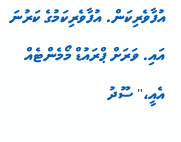އުފާވެރިކަން. އުފާވެރިކަމުގެ ކަރުނަ އައި. ވަރަށް ޕްރައުޑް މޯމެންޓެއް އެއީ،" ސޫދު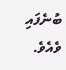ބުނެފައި ވެއެވެ.